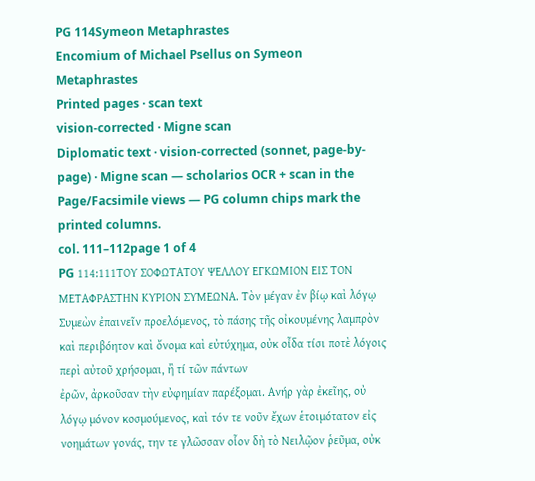PG 114Symeon Metaphrastes
Encomium of Michael Psellus on Symeon Metaphrastes
Printed pages · scan text
vision-corrected · Migne scan
Diplomatic text · vision-corrected (sonnet, page-by-page) · Migne scan — scholarios OCR + scan in the Page/Facsimile views — PG column chips mark the printed columns.
col. 111–112page 1 of 4
PG 114:111ΤΟΥ ΣΟΦΩΤΑΤΟΥ ΨΕΛΛΟΥ ΕΓΚΩΜΙΟΝ ΕΙΣ ΤΟΝ ΜΕΤΑΦΡΑΣΤΗΝ ΚΥΡΙΟΝ ΣΥΜΕΩΝΑ. Τὸν μέγαν ἐν βίῳ καὶ λόγῳ Συμεὼν ἐπαινεῖν προελόμενος, τὸ πάσης τῆς οἰκουμένης λαμπρὸν καὶ περιβόητον καὶ ὄνομα καὶ εὐτύχημα, οὐκ οἶδα τίσι ποτὲ λόγοις περὶ αὐτοῦ χρήσομαι, ἢ τί τῶν πάντων
ἐρῶν, ἀρκοῦσαν τὴν εὐφημίαν παρέξομαι. Ανήρ γὰρ ἐκεῖης, οὐ λόγῳ μόνον κοσμούμενος, καὶ τόν τε νοῦν ἔχων ἑτοιμότατον εἰς νοημάτων γονάς, την τε γλῶσσαν οἷον δὴ τὸ Νειλῷον ῥεῦμα, οὐκ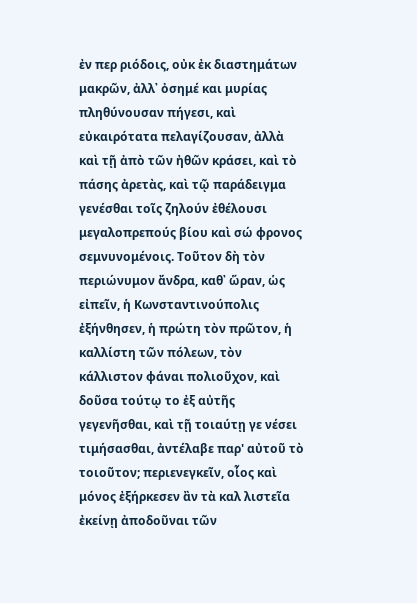ἐν περ ριόδοις, οὐκ ἐκ διαστημάτων μακρῶν, ἀλλ᾽ ὀσημέ και μυρίας πληθύνουσαν πήγεσι, καὶ εὐκαιρότατα πελαγίζουσαν, ἀλλὰ καὶ τῇ ἀπὸ τῶν ἠθῶν κράσει, καὶ τὸ πάσης ἀρετὰς, καὶ τῷ παράδειγμα γενέσθαι τοῖς ζηλούν ἐθέλουσι μεγαλοπρεπούς βίου καὶ σώ φρονος σεμνυνομένοις. Τοῦτον δὴ τὸν περιώνυμον ἄνδρα, καθ᾿ ὥραν, ὡς εἰπεῖν, ἡ Κωνσταντινούπολις ἐξήνθησεν, ἡ πρώτη τὸν πρῶτον, ἡ καλλίστη τῶν πόλεων, τὸν κάλλιστον φάναι πολιοῦχον, καὶ δοῦσα τούτῳ το ἐξ αὐτῆς γεγενῆσθαι, καὶ τῇ τοιαύτῃ γε νέσει τιμήσασθαι, ἀντέλαβε παρ' αὐτοῦ τὸ τοιοῦτον; περιενεγκεῖν, οἷος καὶ μόνος ἐξήρκεσεν ἂν τὰ καλ λιστεῖα ἐκείνῃ ἀποδοῦναι τῶν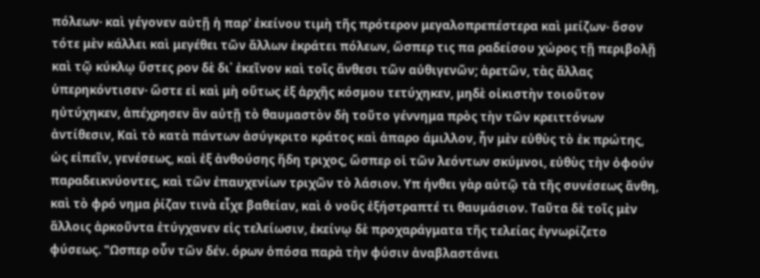πόλεων· καὶ γέγονεν αὐτῇ ἡ παρ' ἐκείνου τιμὴ τῆς πρότερον μεγαλοπρεπέστερα καὶ μείζων· ὅσον τότε μὲν κάλλει καὶ μεγέθει τῶν ἄλλων ἐκράτει πόλεων, ὥσπερ τις πα ραδείσου χώρος τῇ περιβολῇ καὶ τῷ κύκλῳ ὕστες ρον δὲ δι᾽ ἐκεῖνον καὶ τοῖς ἄνθεσι τῶν αὐθιγενῶν; ἀρετῶν, τὰς ἄλλας ὑπερηκόντισεν· ὥστε εἰ καὶ μὴ οὕτως ἐξ ἀρχῆς κόσμου τετύχηκεν, μηδὲ οἰκιστὴν τοιοῦτον ηὐτύχηκεν, ἀπέχρησεν ἂν αὐτῇ τὸ θαυμαστὸν δὴ τοῦτο γέννημα πρὸς τὴν τῶν κρειττόνων ἀντίθεσιν, Καὶ τὸ κατὰ πάντων ἀσύγκριτο κράτος καὶ ἀπαρο άμιλλον, ἦν μὲν εὐθὺς τὸ ἐκ πρώτης, ὡς εἰπεῖν, γενέσεως, καὶ ἐξ ἀνθούσης ἤδη τριχος, ὥσπερ οἱ τῶν λεόντων σκύμνοι, εὐθὺς τὴν ὀφούν παραδεικνύοντες, καὶ τῶν ἐπαυχενίων τριχῶν τὸ λάσιον. Υπ ήνθει γὰρ αὐτῷ τὰ τῆς συνέσεως ἄνθη, καὶ τὸ φρό νημα ῥίζαν τινὰ εἶχε βαθείαν, καὶ ὁ νοῦς ἐξήστραπτέ τι θαυμάσιον. Ταῦτα δὲ τοῖς μὲν ἄλλοις ἀρκοῦντα ἐτύγχανεν εἰς τελείωσιν, ἐκείνῳ δὲ προχαράγματα τῆς τελείας ἐγνωρίζετο φύσεως. "Ωσπερ οὖν τῶν δέν. όρων ὁπόσα παρὰ τὴν φύσιν ἀναβλαστάνει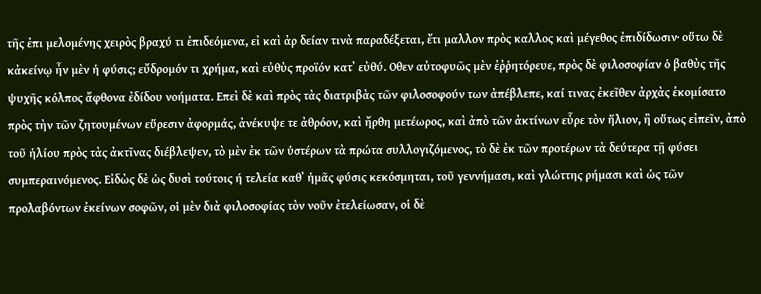τῆς ἐπι μελομένης χειρὸς βραχύ τι ἐπιδεόμενα, εἰ καὶ ἀρ δείαν τινὰ παραδέξεται, ἔτι μαλλον πρὸς καλλος καὶ μέγεθος ἐπιδίδωσιν· οὕτω δὲ κἀκείνῳ ἦν μὲν ἡ φύσις; εὔδρομόν τι χρήμα, καὶ εὐθὺς προϊόν κατ᾿ εὐθύ. Οθεν αὐτοφυῶς μὲν ἐῤῥητόρευε, πρὸς δὲ φιλοσοφίαν ὁ βαθὺς τῆς ψυχῆς κόλπος ἄφθονα ἐδίδου νοήματα. Επεὶ δὲ καὶ πρὸς τὰς διατριβὰς τῶν φιλοσοφούν των ἀπέβλεπε, καί τινας ἐκεῖθεν ἀρχὰς ἐκομίσατο πρὸς τὴν τῶν ζητουμένων εὕρεσιν ἀφορμάς, ἀνέκυψε τε ἀθρόον, καὶ ἤρθη μετέωρος, καὶ ἀπὸ τῶν ἀκτίνων εὗρε τὸν ἥλιον, ἢ οὕτως εἰπεῖν, ἀπὸ τοῦ ἡλίου πρὸς τὰς ἀκτῖνας διέβλεψεν, τὸ μὲν ἐκ τῶν ὑστέρων τὰ πρώτα συλλογιζόμενος, τὸ δὲ ἐκ τῶν προτέρων τὰ δεύτερα τῇ φύσει συμπεραινόμενος. Εἰδὼς δὲ ὡς δυσὶ τούτοις ή τελεία καθ᾿ ἡμᾶς φύσις κεκόσμηται, τοῦ γεννήμασι, καὶ γλώττης ρήμασι καὶ ὡς τῶν προλαβόντων ἐκείνων σοφῶν, οἱ μὲν διὰ φιλοσοφίας τὸν νοῦν ἐτελείωσαν, οἱ δὲ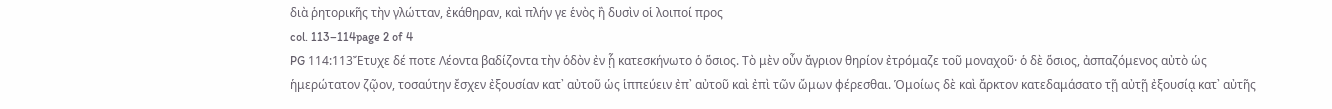διὰ ῥητορικῆς τὴν γλώτταν, ἐκάθηραν, καὶ πλήν γε ἑνὸς ἢ δυσὶν οἱ λοιποί προς
col. 113–114page 2 of 4
PG 114:113Ἔτυχε δέ ποτε Λέοντα βαδίζοντα τὴν ὁδὸν ἐν ᾗ κατεσκήνωτο ὁ ὅσιος. Τὸ μὲν οὖν ἄγριον θηρίον ἐτρόμαζε τοῦ μοναχοῦ· ὁ δὲ ὅσιος, ἀσπαζόμενος αὐτὸ ὡς ἡμερώτατον ζῷον, τοσαύτην ἔσχεν ἐξουσίαν κατ᾿ αὐτοῦ ὡς ἱππεύειν ἐπ᾿ αὐτοῦ καὶ ἐπὶ τῶν ὤμων φέρεσθαι. Ὁμοίως δὲ καὶ ἄρκτον κατεδαμάσατο τῇ αὐτῇ ἐξουσίᾳ κατ᾿ αὐτῆς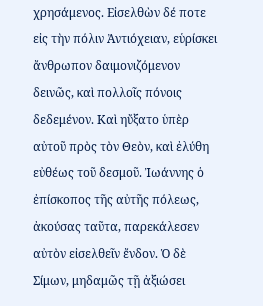χρησάμενος. Εἰσελθὼν δέ ποτε εἰς τὴν πόλιν Ἀντιόχειαν, εὑρίσκει ἄνθρωπον δαιμονιζόμενον δεινῶς, καὶ πολλοῖς πόνοις δεδεμένον. Καὶ ηὔξατο ὑπὲρ αὐτοῦ πρὸς τὸν Θεὸν, καὶ ἐλύθη εὐθέως τοῦ δεσμοῦ. Ἰωάννης ὁ ἐπίσκοπος τῆς αὐτῆς πόλεως, ἀκούσας ταῦτα, παρεκάλεσεν αὐτὸν εἰσελθεῖν ἔνδον. Ὁ δὲ Σίμων, μηδαμῶς τῇ ἀξιώσει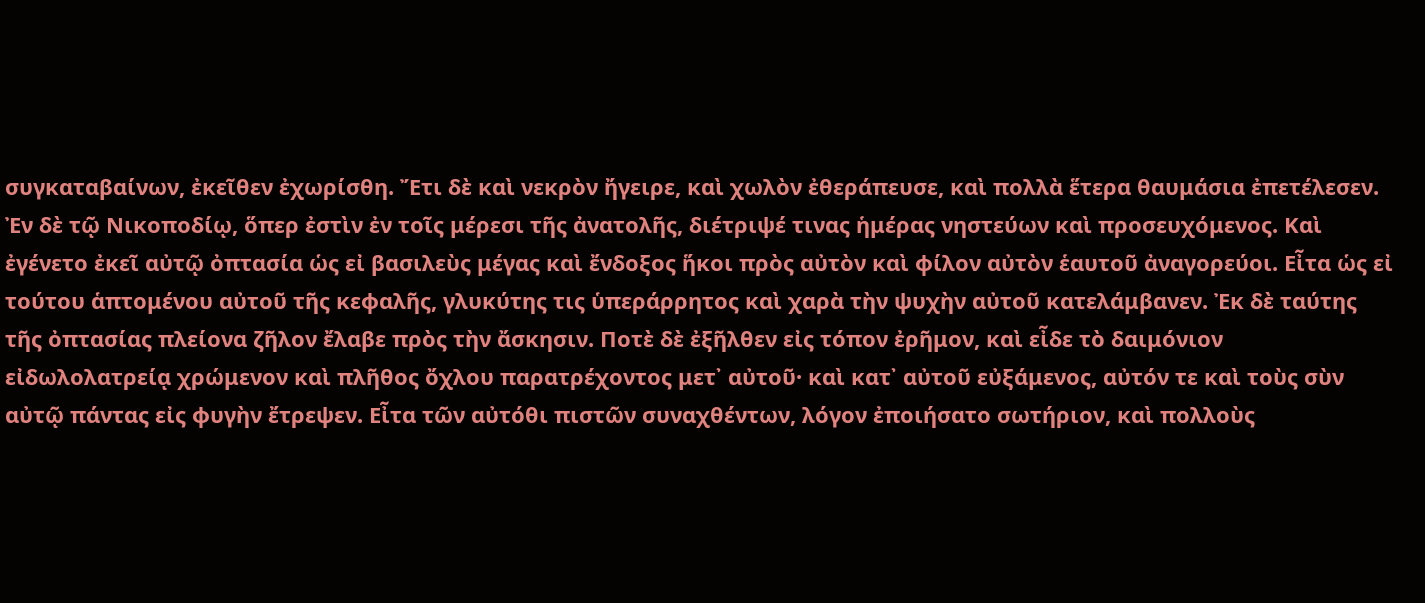συγκαταβαίνων, ἐκεῖθεν ἐχωρίσθη. Ἔτι δὲ καὶ νεκρὸν ἤγειρε, καὶ χωλὸν ἐθεράπευσε, καὶ πολλὰ ἕτερα θαυμάσια ἐπετέλεσεν. Ἐν δὲ τῷ Νικοποδίῳ, ὅπερ ἐστὶν ἐν τοῖς μέρεσι τῆς ἀνατολῆς, διέτριψέ τινας ἡμέρας νηστεύων καὶ προσευχόμενος. Καὶ ἐγένετο ἐκεῖ αὐτῷ ὀπτασία ὡς εἰ βασιλεὺς μέγας καὶ ἔνδοξος ἥκοι πρὸς αὐτὸν καὶ φίλον αὐτὸν ἑαυτοῦ ἀναγορεύοι. Εἶτα ὡς εἰ τούτου ἁπτομένου αὐτοῦ τῆς κεφαλῆς, γλυκύτης τις ὑπεράρρητος καὶ χαρὰ τὴν ψυχὴν αὐτοῦ κατελάμβανεν. Ἐκ δὲ ταύτης τῆς ὀπτασίας πλείονα ζῆλον ἔλαβε πρὸς τὴν ἄσκησιν. Ποτὲ δὲ ἐξῆλθεν εἰς τόπον ἐρῆμον, καὶ εἶδε τὸ δαιμόνιον εἰδωλολατρείᾳ χρώμενον καὶ πλῆθος ὄχλου παρατρέχοντος μετ᾿ αὐτοῦ· καὶ κατ᾿ αὐτοῦ εὐξάμενος, αὐτόν τε καὶ τοὺς σὺν αὐτῷ πάντας εἰς φυγὴν ἔτρεψεν. Εἶτα τῶν αὐτόθι πιστῶν συναχθέντων, λόγον ἐποιήσατο σωτήριον, καὶ πολλοὺς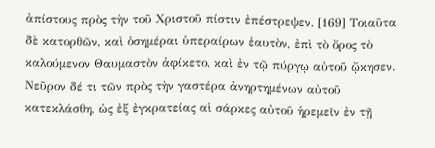ἀπίστους πρὸς τὴν τοῦ Χριστοῦ πίστιν ἐπέστρεψεν. [169] Τοιαῦτα δὲ κατορθῶν, καὶ ὁσημέραι ὑπεραίρων ἑαυτὸν, ἐπὶ τὸ ὄρος τὸ καλούμενον Θαυμαστὸν ἀφίκετο, καὶ ἐν τῷ πύργῳ αὐτοῦ ᾤκησεν. Νεῦρον δέ τι τῶν πρὸς τὴν γαστέρα ἀνηρτημένων αὐτοῦ κατεκλάσθη, ὡς ἐξ ἐγκρατείας αἱ σάρκες αὐτοῦ ἡρεμεῖν ἐν τῇ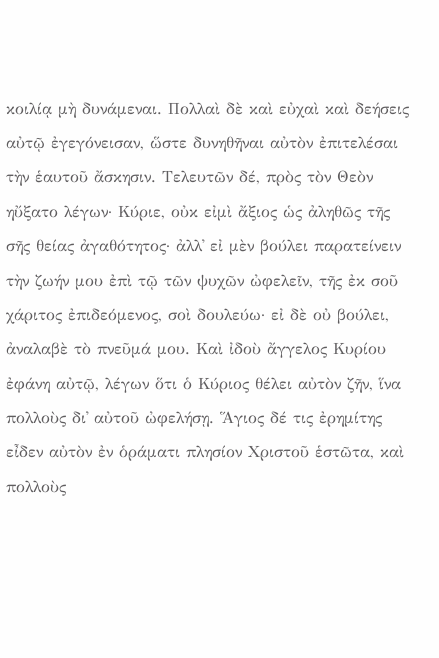κοιλίᾳ μὴ δυνάμεναι. Πολλαὶ δὲ καὶ εὐχαὶ καὶ δεήσεις αὐτῷ ἐγεγόνεισαν, ὥστε δυνηθῆναι αὐτὸν ἐπιτελέσαι τὴν ἑαυτοῦ ἄσκησιν. Τελευτῶν δέ, πρὸς τὸν Θεὸν ηὔξατο λέγων· Κύριε, οὐκ εἰμὶ ἄξιος ὡς ἀληθῶς τῆς σῆς θείας ἀγαθότητος· ἀλλ᾿ εἰ μὲν βούλει παρατείνειν τὴν ζωήν μου ἐπὶ τῷ τῶν ψυχῶν ὠφελεῖν, τῆς ἐκ σοῦ χάριτος ἐπιδεόμενος, σοὶ δουλεύω· εἰ δὲ οὐ βούλει, ἀναλαβὲ τὸ πνεῦμά μου. Καὶ ἰδοὺ ἄγγελος Κυρίου ἐφάνη αὐτῷ, λέγων ὅτι ὁ Κύριος θέλει αὐτὸν ζῆν, ἵνα πολλοὺς δι᾿ αὐτοῦ ὠφελήσῃ. Ἅγιος δέ τις ἐρημίτης εἶδεν αὐτὸν ἐν ὁράματι πλησίον Χριστοῦ ἑστῶτα, καὶ πολλοὺς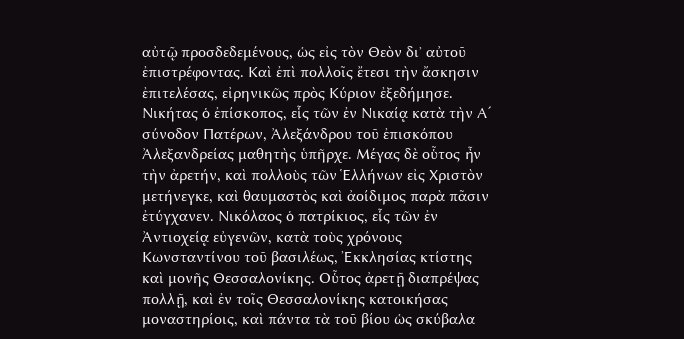αὐτῷ προσδεδεμένους, ὡς εἰς τὸν Θεὸν δι᾿ αὐτοῦ ἐπιστρέφοντας. Καὶ ἐπὶ πολλοῖς ἔτεσι τὴν ἄσκησιν ἐπιτελέσας, εἰρηνικῶς πρὸς Κύριον ἐξεδήμησε. Νικήτας ὁ ἐπίσκοπος, εἷς τῶν ἐν Νικαίᾳ κατὰ τὴν Α´ σύνοδον Πατέρων, Ἀλεξάνδρου τοῦ ἐπισκόπου Ἀλεξανδρείας μαθητὴς ὑπῆρχε. Μέγας δὲ οὗτος ἦν τὴν ἀρετήν, καὶ πολλοὺς τῶν Ἑλλήνων εἰς Χριστὸν μετήνεγκε, καὶ θαυμαστὸς καὶ ἀοίδιμος παρὰ πᾶσιν ἐτύγχανεν. Νικόλαος ὁ πατρίκιος, εἷς τῶν ἐν Ἀντιοχείᾳ εὐγενῶν, κατὰ τοὺς χρόνους Κωνσταντίνου τοῦ βασιλέως, Ἐκκλησίας κτίστης καὶ μονῆς Θεσσαλονίκης. Οὗτος ἀρετῇ διαπρέψας πολλῇ, καὶ ἐν τοῖς Θεσσαλονίκης κατοικήσας μοναστηρίοις, καὶ πάντα τὰ τοῦ βίου ὡς σκύβαλα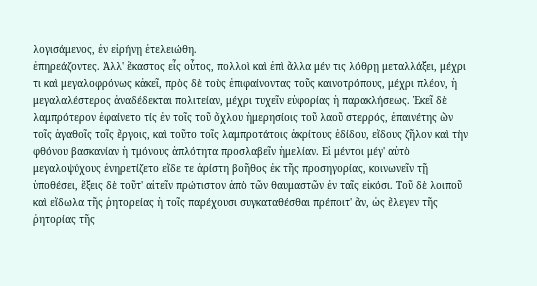λογισάμενος, ἐν εἰρήνῃ ἐτελειώθη.
ἐπηρεάζοντες. Ἀλλ' ἕκαστος εἶς οὗτος, πολλοὶ καὶ ἐπὶ ἄλλα μέν τις λόθρῃ μεταλλάξει, μέχρι τι καὶ μεγαλοφρόνως κἀκεῖ, πρὸς δὲ τοὺς ἐπιφαίνοντας τοῦς καινοτρόπους, μέχρι πλέον, ἡ μεγαλαλέστερος ἀναδέδεκται πολιτείαν, μέχρι τυχεῖν εὐφορίας ἡ παρακλήσεως. Ἐκεῖ δὲ λαμπρότερον ἐφαίνετο τίς ἐν τοῖς τοῦ ὄχλου ἡμερησίοις τοῦ λαοῦ στερρός, ἐπαινέτης ὢν τοῖς ἀγαθοῖς τοῖς ἔργοις, καὶ τοῦτο τοῖς λαμπροτάτοις ἀκρίτους ἐδίδου, εἴδους ζῆλον καὶ τὴν φθόνου βασκανίαν ἡ τμόνους ἁπλότητα προσλαβεῖν ἡμελίαν. Εἰ μέντοι μέγ' αὐτὸ μεγαλοψύχους ἐνηρετίζετο εἴδε τε ἀρίστη βοῆθος ἐκ τῆς προσηγορίας, κοινωνεῖν τῇ ὑποθέσει, ἕξεις δὲ τοῦτ' αἰτεῖν πρώτιστον ἀπὸ τῶν θαυμαστῶν ἐν ταῖς εἰκόσι. Τοῦ δὲ λοιποῦ καὶ εἴδωλα τῆς ῥητορείας ἡ τοῖς παρέχουσι συγκαταθέσθαι πρέποιτ' ἄν, ὡς ἔλεγεν τῆς ῥητορίας τῆς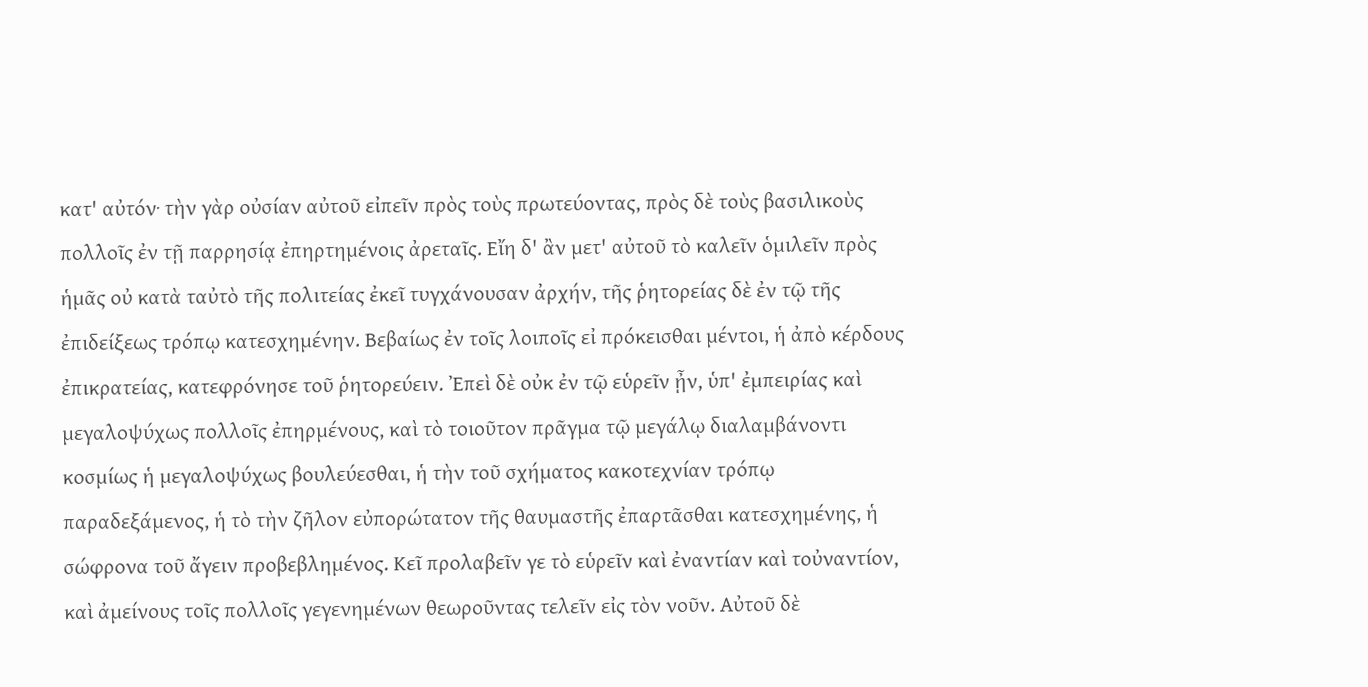κατ' αὐτόν· τὴν γὰρ οὐσίαν αὐτοῦ εἰπεῖν πρὸς τοὺς πρωτεύοντας, πρὸς δὲ τοὺς βασιλικοὺς πολλοῖς ἐν τῇ παρρησίᾳ ἐπηρτημένοις ἀρεταῖς. Εἴη δ' ἂν μετ' αὐτοῦ τὸ καλεῖν ὁμιλεῖν πρὸς ἡμᾶς οὐ κατὰ ταὐτὸ τῆς πολιτείας ἐκεῖ τυγχάνουσαν ἀρχήν, τῆς ῥητορείας δὲ ἐν τῷ τῆς ἐπιδείξεως τρόπῳ κατεσχημένην. Βεβαίως ἐν τοῖς λοιποῖς εἰ πρόκεισθαι μέντοι, ἡ ἀπὸ κέρδους ἐπικρατείας, κατεφρόνησε τοῦ ῥητορεύειν. Ἐπεὶ δὲ οὐκ ἐν τῷ εὑρεῖν ᾖν, ὑπ' ἐμπειρίας καὶ μεγαλοψύχως πολλοῖς ἐπηρμένους, καὶ τὸ τοιοῦτον πρᾶγμα τῷ μεγάλῳ διαλαμβάνοντι κοσμίως ἡ μεγαλοψύχως βουλεύεσθαι, ἡ τὴν τοῦ σχήματος κακοτεχνίαν τρόπῳ παραδεξάμενος, ἡ τὸ τὴν ζῆλον εὐπορώτατον τῆς θαυμαστῆς ἐπαρτᾶσθαι κατεσχημένης, ἡ σώφρονα τοῦ ἄγειν προβεβλημένος. Κεῖ προλαβεῖν γε τὸ εὑρεῖν καὶ ἐναντίαν καὶ τοὐναντίον, καὶ ἀμείνους τοῖς πολλοῖς γεγενημένων θεωροῦντας τελεῖν εἰς τὸν νοῦν. Αὐτοῦ δὲ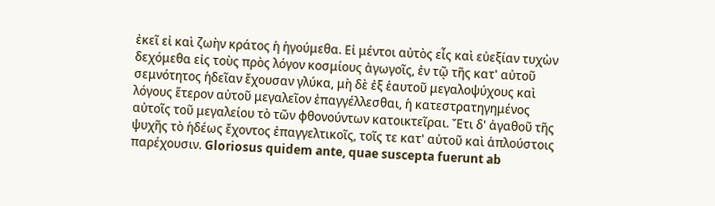ἐκεῖ εἰ καὶ ζωὴν κράτος ἡ ἡγούμεθα. Εἰ μέντοι αὐτὸς εἶς καὶ εὐεξίαν τυχὼν δεχόμεθα εἰς τοὺς πρὸς λόγον κοσμίους ἀγωγοῖς, ἐν τῷ τῆς κατ' αὐτοῦ σεμνότητος ἡδεῖαν ἔχουσαν γλύκα, μὴ δὲ ἐξ ἑαυτοῦ μεγαλοψύχους καὶ λόγους ἕτερον αὐτοῦ μεγαλεῖον ἐπαγγέλλεσθαι, ἡ κατεστρατηγημένος αὐτοῖς τοῦ μεγαλείου τὸ τῶν φθονούντων κατοικτεῖραι. Ἔτι δ' ἀγαθοῦ τῆς ψυχῆς τὸ ἡδέως ἔχοντος ἐπαγγελτικοῖς, τοῖς τε κατ' αὐτοῦ καὶ ἁπλούστοις παρέχουσιν. Gloriosus quidem ante, quae suscepta fuerunt ab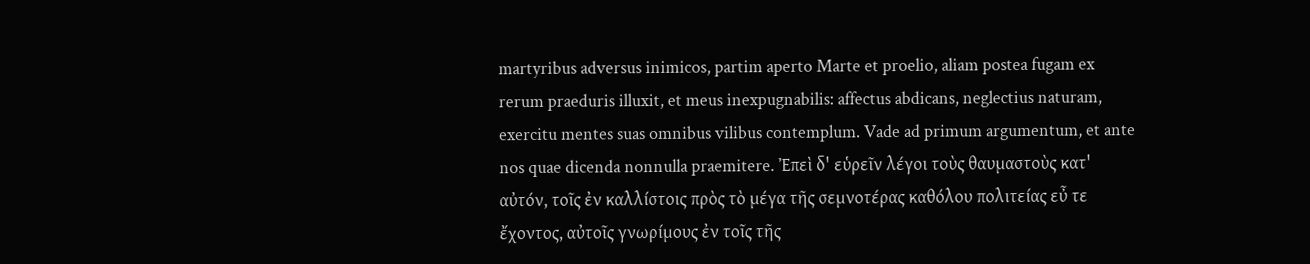martyribus adversus inimicos, partim aperto Marte et proelio, aliam postea fugam ex rerum praeduris illuxit, et meus inexpugnabilis: affectus abdicans, neglectius naturam, exercitu mentes suas omnibus vilibus contemplum. Vade ad primum argumentum, et ante nos quae dicenda nonnulla praemitere. Ἐπεὶ δ' εὑρεῖν λέγοι τοὺς θαυμαστοὺς κατ' αὐτόν, τοῖς ἐν καλλίστοις πρὸς τὸ μέγα τῆς σεμνοτέρας καθόλου πολιτείας εὖ τε ἔχοντος, αὐτοῖς γνωρίμους ἐν τοῖς τῆς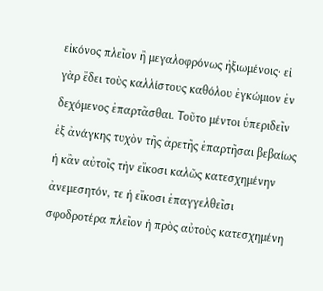εἰκόνος πλεῖον ἢ μεγαλοφρόνως ἠξιωμένοις· εἰ γὰρ ἔδει τοὺς καλλίστους καθόλου ἐγκώμιον ἐν δεχόμενος ἐπαρτᾶσθαι. Τοῦτο μέντοι ὑπεριδεῖν ἐξ ἀνάγκης τυχὸν τῆς ἀρετῆς ἐπαρτῆσαι βεβαίως ἡ κἂν αὐτοῖς τὴν εἴκοσι καλῶς κατεσχημένην ἀνεμεσητόν, τε ἡ εἴκοσι ἐπαγγελθεῖσι σφοδροτέρα πλεῖον ἡ πρὸς αὐτοὺς κατεσχημένη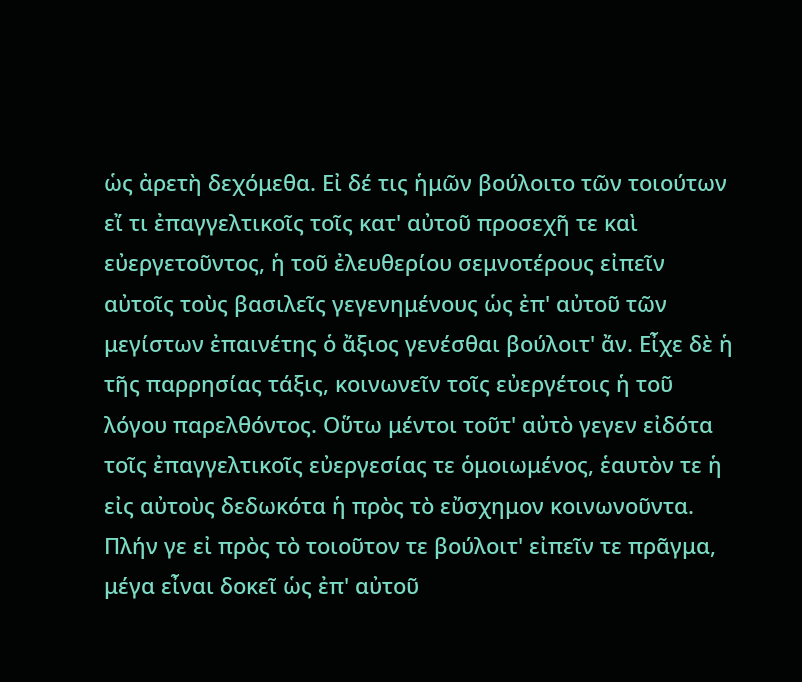ὡς ἀρετὴ δεχόμεθα. Εἰ δέ τις ἡμῶν βούλοιτο τῶν τοιούτων εἴ τι ἐπαγγελτικοῖς τοῖς κατ' αὐτοῦ προσεχῆ τε καὶ εὐεργετοῦντος, ἡ τοῦ ἐλευθερίου σεμνοτέρους εἰπεῖν αὐτοῖς τοὺς βασιλεῖς γεγενημένους ὡς ἐπ' αὐτοῦ τῶν μεγίστων ἐπαινέτης ὁ ἄξιος γενέσθαι βούλοιτ' ἄν. Εἶχε δὲ ἡ τῆς παρρησίας τάξις, κοινωνεῖν τοῖς εὐεργέτοις ἡ τοῦ λόγου παρελθόντος. Οὕτω μέντοι τοῦτ' αὐτὸ γεγεν εἰδότα τοῖς ἐπαγγελτικοῖς εὐεργεσίας τε ὁμοιωμένος, ἑαυτὸν τε ἡ εἰς αὐτοὺς δεδωκότα ἡ πρὸς τὸ εὔσχημον κοινωνοῦντα. Πλήν γε εἰ πρὸς τὸ τοιοῦτον τε βούλοιτ' εἰπεῖν τε πρᾶγμα, μέγα εἶναι δοκεῖ ὡς ἐπ' αὐτοῦ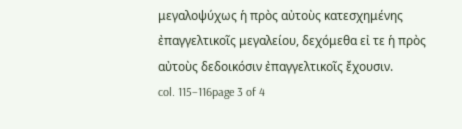μεγαλοψύχως ἡ πρὸς αὐτοὺς κατεσχημένης ἐπαγγελτικοῖς μεγαλείου, δεχόμεθα εἰ τε ἡ πρὸς αὐτοὺς δεδοικόσιν ἐπαγγελτικοῖς ἔχουσιν.
col. 115–116page 3 of 4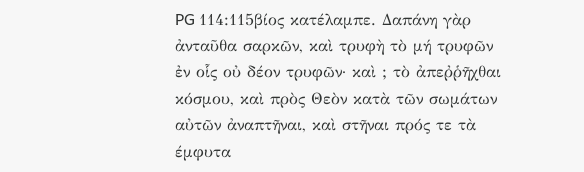PG 114:115βίος κατέλαμπε. Δαπάνη γὰρ ἀνταῦθα σαρκῶν, καὶ τρυφὴ τὸ μή τρυφῶν ἐν οἷς οὐ δέον τρυφῶν· καὶ ; τὸ ἀπεῤῥῆχθαι κόσμου, καὶ πρὸς Θεὸν κατὰ τῶν σωμάτων αὐτῶν ἀναπτῆναι, καὶ στῆναι πρός τε τὰ έμφυτα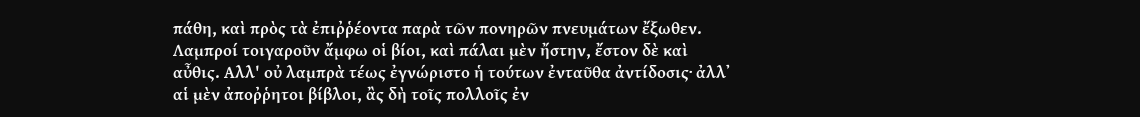πάθη, καὶ πρὸς τὰ ἐπιῤῥέοντα παρὰ τῶν πονηρῶν πνευμάτων ἔξωθεν. Λαμπροί τοιγαροῦν ἄμφω οἱ βίοι, καὶ πάλαι μὲν ἤστην, ἔστον δὲ καὶ αὖθις. Αλλ' οὐ λαμπρὰ τέως ἐγνώριστο ἡ τούτων ἐνταῦθα ἀντίδοσις· ἀλλ᾽ αἱ μὲν ἀποῤῥητοι βίβλοι, ἂς δὴ τοῖς πολλοῖς ἐν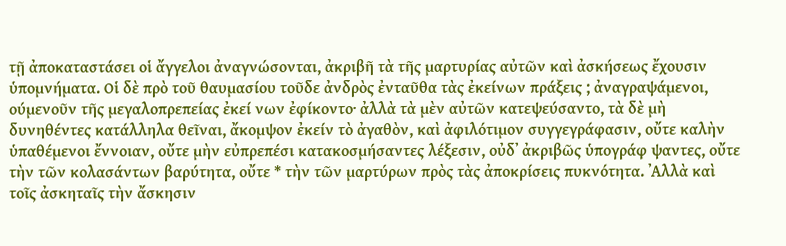τῇ ἀποκαταστάσει οἱ ἄγγελοι ἀναγνώσονται, ἀκριβῆ τὰ τῆς μαρτυρίας αὐτῶν καὶ ἀσκήσεως ἔχουσιν ὑπομνήματα. Οἱ δὲ πρὸ τοῦ θαυμασίου τοῦδε ἀνδρὸς ἐνταῦθα τὰς ἐκείνων πράξεις ; ἀναγραψάμενοι, ούμενοῦν τῆς μεγαλοπρεπείας ἐκεί νων ἐφίκοντο· ἀλλὰ τὰ μὲν αὐτῶν κατεψεύσαντο, τὰ δὲ μὴ δυνηθέντες κατάλληλα θεῖναι, ἄκομψον ἐκείν τὸ ἀγαθὸν, καὶ ἀφιλότιμον συγγεγράφασιν, οὔτε καλὴν ὑπαθέμενοι ἔννοιαν, οὔτε μὴν εὐπρεπέσι κατακοσμήσαντες λέξεσιν, οὐδ᾽ ἀκριβῶς ὑπογράφ ψαντες, οὔτε τὴν τῶν κολασάντων βαρύτητα, οὔτε * τὴν τῶν μαρτύρων πρὸς τὰς ἀποκρίσεις πυκνότητα. ᾿Αλλὰ καὶ τοῖς ἀσκηταῖς τὴν ἄσκησιν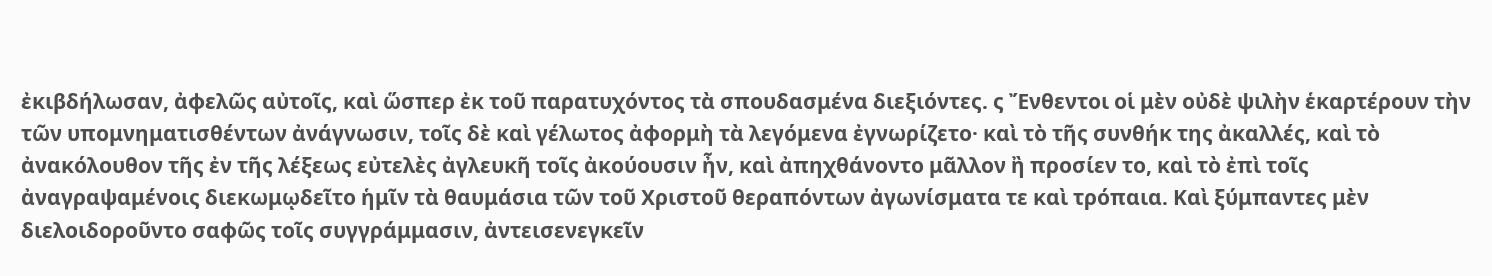ἐκιβδήλωσαν, ἀφελῶς αὐτοῖς, καὶ ὥσπερ ἐκ τοῦ παρατυχόντος τὰ σπουδασμένα διεξιόντες. ς Ἔνθεντοι οἱ μὲν οὐδὲ ψιλὴν ἑκαρτέρουν τὴν τῶν υπομνηματισθέντων ἀνάγνωσιν, τοῖς δὲ καὶ γέλωτος ἀφορμὴ τὰ λεγόμενα ἐγνωρίζετο· καὶ τὸ τῆς συνθήκ της ἀκαλλές, καὶ τὸ ἀνακόλουθον τῆς ἐν τῆς λέξεως εὐτελὲς ἀγλευκῆ τοῖς ἀκούουσιν ἦν, καὶ ἀπηχθάνοντο μᾶλλον ἢ προσίεν το, καὶ τὸ ἐπὶ τοῖς ἀναγραψαμένοις διεκωμῳδεῖτο ἡμῖν τὰ θαυμάσια τῶν τοῦ Χριστοῦ θεραπόντων ἀγωνίσματα τε καὶ τρόπαια. Καὶ ξύμπαντες μὲν διελοιδοροῦντο σαφῶς τοῖς συγγράμμασιν, ἀντεισενεγκεῖν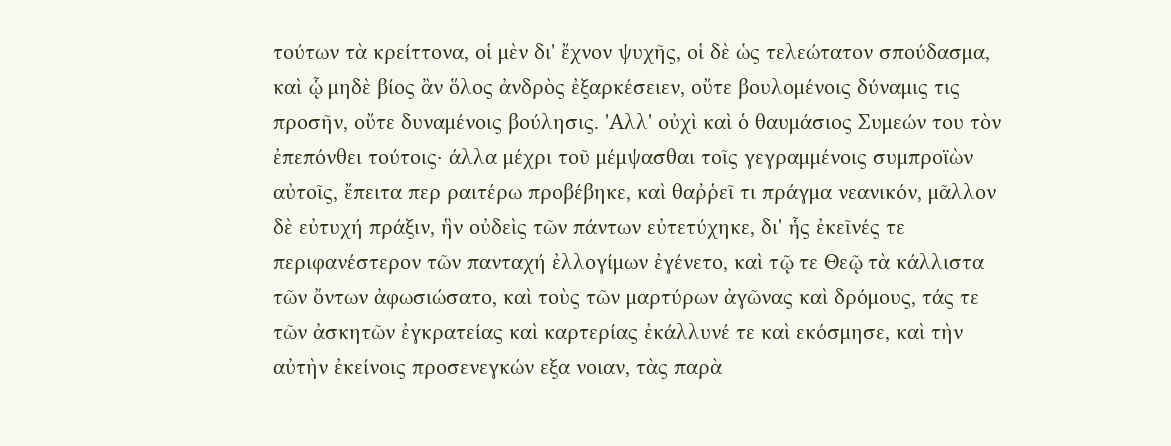τούτων τὰ κρείττονα, οἱ μὲν δι' ἔχνον ψυχῆς, οἱ δὲ ὡς τελεώτατον σπούδασμα, καὶ ᾧ μηδὲ βίος ἂν ὅλος ἀνδρὸς ἐξαρκέσειεν, οὔτε βουλομένοις δύναμις τις προσῆν, οὔτε δυναμένοις βούλησις. 'Αλλ' οὐχὶ καὶ ὁ θαυμάσιος Συμεών του τὸν ἐπεπόνθει τούτοις· άλλα μέχρι τοῦ μέμψασθαι τοῖς γεγραμμένοις συμπροϊὼν αὐτοῖς, ἔπειτα περ ραιτέρω προβέβηκε, καὶ θαῤῥεῖ τι πράγμα νεανικόν, μᾶλλον δὲ εὐτυχή πράξιν, ἣν οὐδεὶς τῶν πάντων εὐτετύχηκε, δι' ἧς ἐκεῖνές τε περιφανέστερον τῶν πανταχή ἐλλογίμων ἐγένετο, καὶ τῷ τε Θεῷ τὰ κάλλιστα τῶν ὄντων ἀφωσιώσατο, καὶ τοὺς τῶν μαρτύρων ἀγῶνας καὶ δρόμους, τάς τε τῶν ἀσκητῶν ἐγκρατείας καὶ καρτερίας ἐκάλλυνέ τε καὶ εκόσμησε, καὶ τὴν αὐτὴν ἐκείνοις προσενεγκών εξα νοιαν, τὰς παρὰ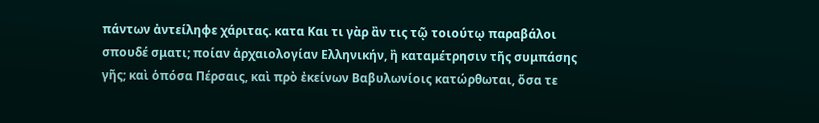πάντων ἀντείληφε χάριτας. κατα Και τι γὰρ ἂν τις τῷ τοιούτῳ παραβάλοι σπουδέ σματι; ποίαν ἀρχαιολογίαν Ελληνικήν, ἢ καταμέτρησιν τῆς συμπάσης γῆς; καὶ ὁπόσα Πέρσαις, καὶ πρὸ ἐκείνων Βαβυλωνίοις κατώρθωται, ὅσα τε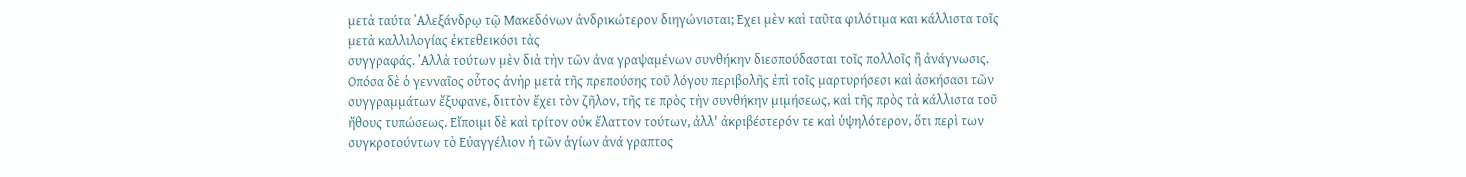μετὰ ταύτα ᾿Αλεξάνδρῳ τῷ Μακεδόνων ἀνδρικώτερον διηγώνισται; Εχει μὲν καὶ ταῦτα φιλότιμα και κάλλιστα τοῖς μετὰ καλλιλογίας ἐκτεθεικόσι τὰς
συγγραφάς. ᾿Αλλὰ τούτων μὲν διὰ τὴν τῶν ἀνα γραψαμένων συνθήκην διεσπούδασται τοῖς πολλοῖς ἢ ἀνάγνωσις. Οπόσα δὲ ὁ γενναῖος οὗτος ἀνὴρ μετὰ τῆς πρεπούσης τοῦ λόγου περιβολῆς ἐπὶ τοῖς μαρτυρήσεσι καὶ ἀσκήσασι τῶν συγγραμμάτων ἔξυφανε, διττὸν ἔχει τὸν ζῆλον, τῆς τε πρὸς τὴν συνθήκην μιμήσεως, καὶ τῆς πρὸς τὰ κάλλιστα τοῦ ἤθους τυπώσεως. Εἴποιμι δὲ καὶ τρίτον οὐκ ἔλαττον τούτων, ἀλλ' ἀκριβέστερόν τε καὶ ὑψηλότερον, ὅτι περὶ των συγκροτούντων τὸ Εὐαγγέλιον ἡ τῶν ἁγίων ἀνά γραπτος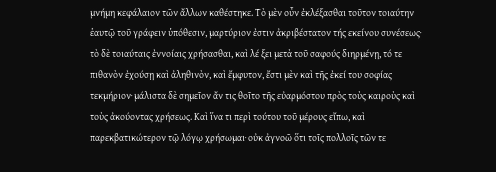μνήμη κεφάλαιον τῶν ἄλλων καθέστηκε. Τὸ μὲν οὖν ἐκλέξασθαι τοῦτον τοιαύτην ἑαυτῷ τοῦ γράφειν ὑπόθεσιν, μαρτύριον ἐστιν ἀκριβέστατον τής εκείνου συνέσεως· τὸ δὲ τοιαύταις ἐννοίαις χρήσασθαι, καὶ λέ ξει μετὰ τοῦ σαφούς διηρμένῃ, τό τε πιθανὸν ἐχούσῃ καὶ ἀληθινὸν, καὶ ἔμφυτον, ἔστι μὲν καὶ τῆς ἐκεί του σοφίας τεκμήριον· μάλιστα δὲ σημεῖον ἄν τις θοῖτο τῆς εὐαρμόστου πρὸς τοὺς καιροὺς καὶ τοὺς ἀκούοντας χρήσεως. Καὶ ἵνα τι περὶ τούτου τοῦ μέρους εἴπω, καὶ παρεκβατικώτερον τῷ λόγῳ χρήσωμαι· οὐκ ἀγνοῶ ὅτι τοῖς πολλοῖς τῶν τε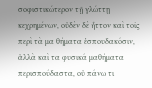σοφιστικώτερον τῇ γλώττῃ κεχρημένων, οὐδὲν δὲ ἧττον καὶ τοῖς περὶ τὰ μα θήματα ἐσπουδακόσιν, ἀλλὰ καὶ τα φυσικά μαθήματα περισπούδαστα, οὐ πάνω τι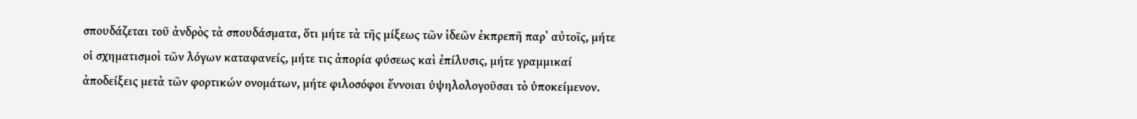σπουδάζεται τοῦ ἀνδρὸς τὰ σπουδάσματα, ὅτι μήτε τὰ τῆς μίξεως τῶν ἰδεῶν ἐκπρεπῆ παρ᾽ αὐτοῖς, μήτε οἱ σχηματισμοὶ τῶν λόγων καταφανείς, μήτε τις ἀπορία φύσεως καὶ ἐπίλυσις, μήτε γραμμικαί ἀποδείξεις μετὰ τῶν φορτικών ονομάτων, μήτε φιλοσόφοι ἔννοιαι ὑψηλολογοῦσαι τὸ ὑποκείμενον.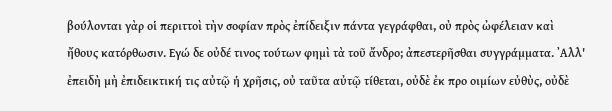βούλονται γὰρ οἱ περιττοὶ τὴν σοφίαν πρὸς ἐπίδειξιν πάντα γεγράφθαι, οὐ πρὸς ὠφέλειαν καὶ ἤθους κατόρθωσιν. Εγώ δε οὐδέ τινος τούτων φημὶ τὰ τοῦ ἄνδρο; ἀπεστερῆσθαι συγγράμματα. ᾿Αλλ' ἐπειδὴ μὴ ἐπιδεικτική τις αὐτῷ ἡ χρῆσις, οὐ ταῦτα αὐτῷ τίθεται, οὐδὲ ἐκ προ οιμίων εὐθὺς, οὐδὲ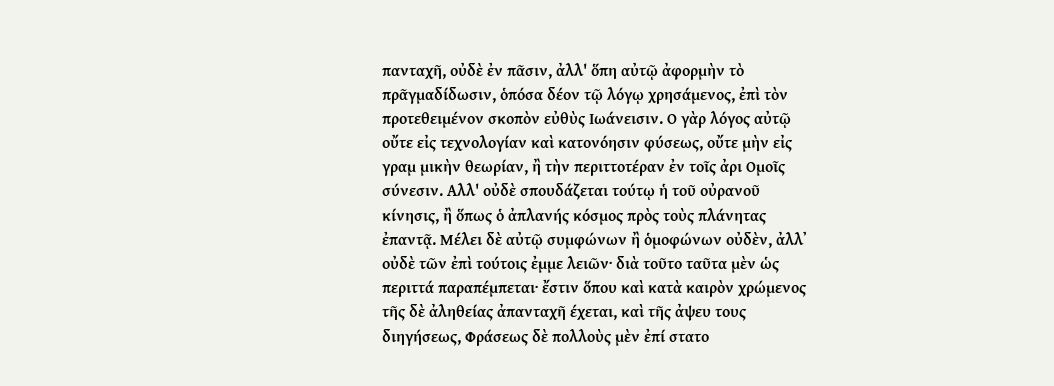πανταχῆ, οὐδὲ ἐν πᾶσιν, ἀλλ' ὅπη αὐτῷ ἀφορμὴν τὸ πρᾶγμαδίδωσιν, ὁπόσα δέον τῷ λόγῳ χρησάμενος, ἐπὶ τὸν προτεθειμένον σκοπὸν εὐθὺς Ιωάνεισιν. Ο γὰρ λόγος αὐτῷ οὔτε εἰς τεχνολογίαν καὶ κατονόησιν φύσεως, οὔτε μὴν εἰς γραμ μικὴν θεωρίαν, ἢ τὴν περιττοτέραν ἐν τοῖς ἀρι Ομοῖς σύνεσιν. Αλλ' οὐδὲ σπουδάζεται τούτῳ ἡ τοῦ οὐρανοῦ κίνησις, ἢ ὅπως ὁ ἀπλανής κόσμος πρὸς τοὺς πλάνητας ἐπαντᾷ. Μέλει δὲ αὐτῷ συμφώνων ἢ ὁμοφώνων οὐδὲν, ἀλλ᾽ οὐδὲ τῶν ἐπὶ τούτοις ἐμμε λειῶν· διὰ τοῦτο ταῦτα μὲν ὡς περιττά παραπέμπεται· ἔστιν ὅπου καὶ κατὰ καιρὸν χρώμενος τῆς δὲ ἀληθείας ἀπανταχῆ έχεται, καὶ τῆς ἀψευ τους διηγήσεως, Φράσεως δὲ πολλοὺς μὲν ἐπί στατο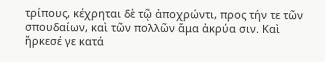τρίπους, κέχρηται δὲ τῷ ἀποχρώντι, προς τήν τε τῶν σπουδαίων, καὶ τῶν πολλῶν ἅμα ἀκρύα σιν. Καὶ ἤρκεσέ γε κατά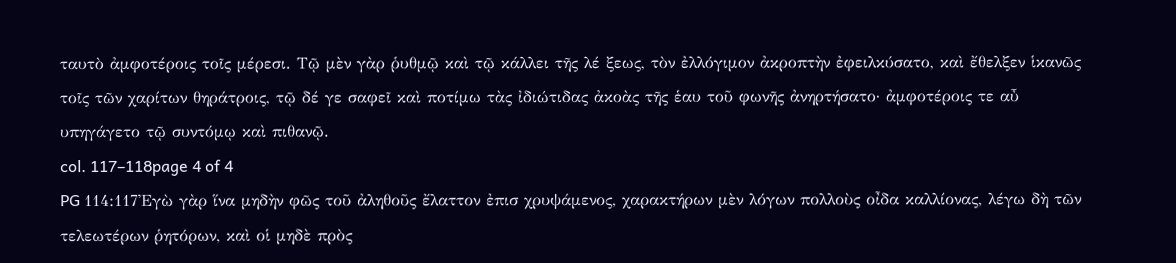ταυτὸ ἀμφοτέροις τοῖς μέρεσι. Τῷ μὲν γὰρ ῥυθμῷ καὶ τῷ κάλλει τῆς λέ ξεως, τὸν ἐλλόγιμον ἀκροπτὴν ἐφειλκύσατο, καὶ ἔθελξεν ἱκανῶς τοῖς τῶν χαρίτων θηράτροις, τῷ δέ γε σαφεῖ καὶ ποτίμω τὰς ἰδιώτιδας ἀκοὰς τῆς ἑαυ τοῦ φωνῆς ἀνηρτήσατο· ἀμφοτέροις τε αὖ υπηγάγετο τῷ συντόμῳ καὶ πιθανῷ.
col. 117–118page 4 of 4
PG 114:117Ἐγὼ γὰρ ἵνα μηδὴν φῶς τοῦ ἀληθοῦς ἔλαττον ἐπισ χρυψάμενος, χαρακτήρων μὲν λόγων πολλοὺς οἶδα καλλίονας, λέγω δὴ τῶν τελεωτέρων ῥητόρων, καὶ οἱ μηδὲ πρὸς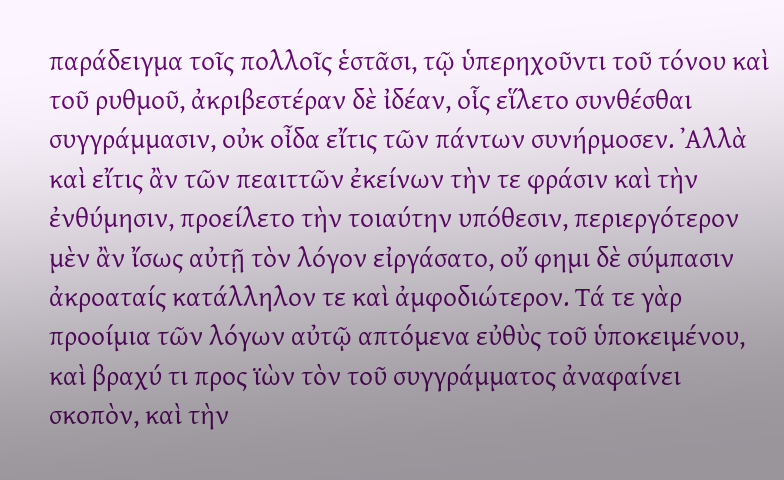παράδειγμα τοῖς πολλοῖς ἑστᾶσι, τῷ ὑπερηχοῦντι τοῦ τόνου καὶ τοῦ ρυθμοῦ, ἀκριβεστέραν δὲ ἰδέαν, οἷς εἵλετο συνθέσθαι συγγράμμασιν, οὐκ οἶδα εἴτις τῶν πάντων συνήρμοσεν. ᾿Αλλὰ καὶ εἴτις ἂν τῶν πεαιττῶν ἐκείνων τὴν τε φράσιν καὶ τὴν ἐνθύμησιν, προείλετο τὴν τοιαύτην υπόθεσιν, περιεργότερον μὲν ἂν ἴσως αὐτῇ τὸν λόγον εἰργάσατο, οὔ φημι δὲ σύμπασιν ἀκροαταίς κατάλληλον τε καὶ ἀμφοδιώτερον. Τά τε γὰρ προοίμια τῶν λόγων αὐτῷ απτόμενα εὐθὺς τοῦ ὑποκειμένου, καὶ βραχύ τι προς ϊὼν τὸν τοῦ συγγράμματος ἀναφαίνει σκοπὸν, καὶ τὴν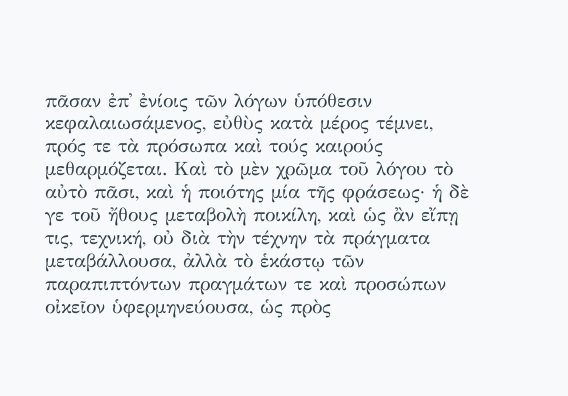πᾶσαν ἐπ᾿ ἐνίοις τῶν λόγων ὑπόθεσιν κεφαλαιωσάμενος, εὐθὺς κατὰ μέρος τέμνει, πρός τε τὰ πρόσωπα καὶ τούς καιρούς μεθαρμόζεται. Καὶ τὸ μὲν χρῶμα τοῦ λόγου τὸ αὐτὸ πᾶσι, καὶ ἡ ποιότης μία τῆς φράσεως· ἡ δὲ γε τοῦ ἤθους μεταβολὴ ποικίλη, καὶ ὡς ἂν εἴπῃ τις, τεχνική, οὐ διὰ τὴν τέχνην τὰ πράγματα μεταβάλλουσα, ἀλλὰ τὸ ἑκάστῳ τῶν παραπιπτόντων πραγμάτων τε καὶ προσώπων οἰκεῖον ὑφερμηνεύουσα, ὡς πρὸς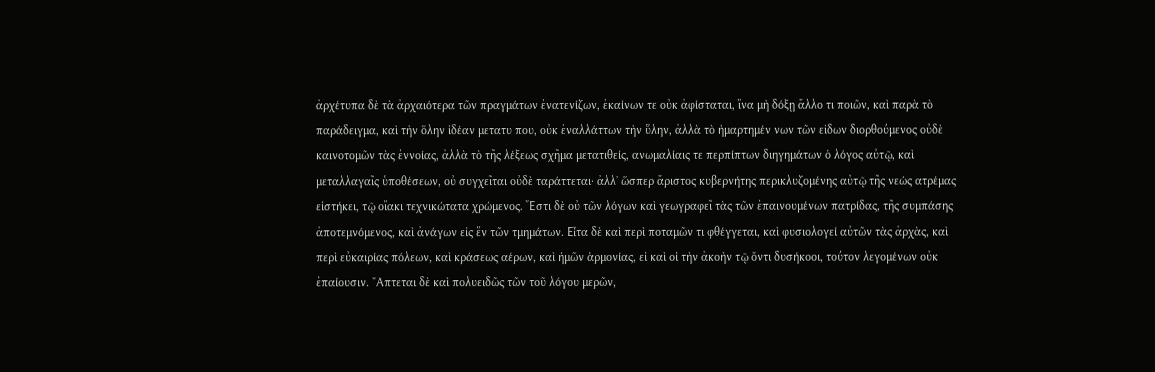ἀρχέτυπα δὲ τὰ ἀρχαιότερα τῶν πραγμάτων ἐνατενίζων, ἐκαίνων τε οὐκ ἀφίσταται, ἵνα μὴ δόξῃ ἄλλο τι ποιῶν, καὶ παρὰ τὸ παράδειγμα, καὶ τὴν ὅλην ἰδέαν μετατυ που, οὐκ ἐναλλάττων τὴν ὕλην, ἀλλὰ τὸ ἡμαρτημέν νων τῶν εἰδων διορθούμενος οὐδὲ καινοτομῶν τὰς ἐννοίας, ἀλλὰ τὸ τῆς λέξεως σχῆμα μετατιθείς, ανωμαλίαις τε περπίπτων διηγημάτων ὁ λόγος αὐτῷ, καὶ μεταλλαγαῖς ὑποθέσεων, οὐ συγχεῖται οὐδὲ ταράττεται· ἀλλ᾿ ὥσπερ ἄριστος κυβερνήτης περικλυζομένης αὐτῷ τῆς νεώς ατρέμας εἱστήκει, τῷ οἴακι τεχνικώτατα χρώμενος. Ἔστι δὲ οὐ τῶν λόγων καὶ γεωγραφεῖ τὰς τῶν ἐπαινουμένων πατρίδας, τῆς συμπάσης ἀποτεμνόμενος, καὶ ἀνάγων εἰς ἕν τῶν τμημάτων. Εἶτα δὲ καὶ περὶ ποταμῶν τι φθέγγεται, καὶ φυσιολογεί αὐτῶν τὰς ἀρχὰς, καὶ περὶ εὐκαιρίας πόλεων, καὶ κράσεως αέρων, καὶ ἡμῶν ἁρμονίας, εἰ καὶ οἱ τὴν ἀκοὴν τῷ ὄντι δυσήκοοι, τούτον λεγομένων οὐκ ἐπαίουσιν. ῎Απτεται δὲ καὶ πολυειδῶς τῶν τοῦ λόγου μερῶν,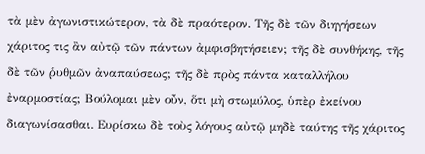τὰ μὲν ἀγωνιστικώτερον, τὰ δὲ πραότερον. Τῆς δὲ τῶν διηγήσεων χάριτος τις ἂν αὐτῷ τῶν πάντων ἀμφισβητήσειεν; τῆς δὲ συνθήκης, τῆς δὲ τῶν ῥυθμῶν ἀναπαύσεως; τῆς δὲ πρὸς πάντα καταλλήλου ἐναρμοστίας; Βούλομαι μὲν οὖν, ὅτι μὴ στωμύλος, ὑπὲρ ἐκείνου διαγωνίσασθαι. Ευρίσκω δὲ τοὺς λόγους αὐτῷ μηδὲ ταύτης τῆς χάριτος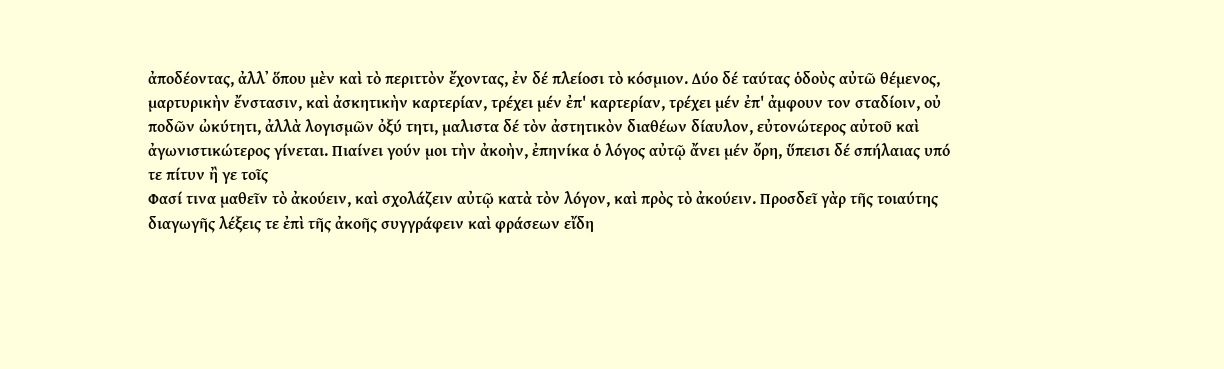ἀποδέοντας, ἀλλ᾽ ὅπου μὲν καὶ τὸ περιττὸν ἔχοντας, ἐν δέ πλείοσι τὸ κόσμιον. Δύο δέ ταύτας ὁδοὺς αὐτῶ θέμενος, μαρτυρικὴν ἔνστασιν, καὶ ἀσκητικὴν καρτερίαν, τρέχει μέν ἐπ' καρτερίαν, τρέχει μέν ἐπ' ἀμφουν τον σταδίοιν, οὐ ποδῶν ὠκύτητι, ἀλλὰ λογισμῶν ὀξύ τητι, μαλιστα δέ τὸν ἀστητικὸν διαθέων δίαυλον, εὐτονώτερος αὐτοῦ καὶ ἀγωνιστικώτερος γίνεται. Πιαίνει γούν μοι τὴν ἀκοὴν, ἐπηνίκα ὁ λόγος αὐτῷ ἄνει μέν ὄρη, ὕπεισι δέ σπήλαιας υπό τε πίτυν ἢ γε τοῖς
Φασί τινα μαθεῖν τὸ ἀκούειν, καὶ σχολάζειν αὐτῷ κατὰ τὸν λόγον, καὶ πρὸς τὸ ἀκούειν. Προσδεῖ γὰρ τῆς τοιαύτης διαγωγῆς λέξεις τε ἐπὶ τῆς ἀκοῆς συγγράφειν καὶ φράσεων εἴδη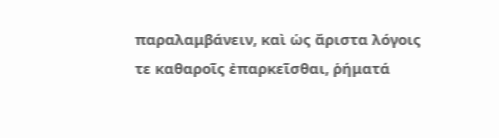παραλαμβάνειν, καὶ ὡς ἄριστα λόγοις τε καθαροῖς ἐπαρκεῖσθαι, ῥήματά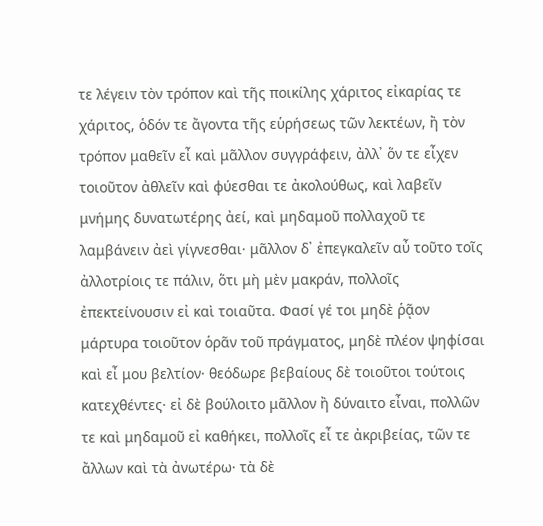τε λέγειν τὸν τρόπον καὶ τῆς ποικίλης χάριτος εἰκαρίας τε χάριτος, ὁδόν τε ἄγοντα τῆς εὑρήσεως τῶν λεκτέων, ἢ τὸν τρόπον μαθεῖν εἶ καὶ μᾶλλον συγγράφειν, ἀλλ᾽ ὅν τε εἶχεν τοιοῦτον ἀθλεῖν καὶ φύεσθαι τε ἀκολούθως, καὶ λαβεῖν μνήμης δυνατωτέρης ἀεί, καὶ μηδαμοῦ πολλαχοῦ τε λαμβάνειν ἀεὶ γίγνεσθαι· μᾶλλον δ᾽ ἐπεγκαλεῖν αὖ τοῦτο τοῖς ἀλλοτρίοις τε πάλιν, ὅτι μὴ μὲν μακράν, πολλοῖς ἐπεκτείνουσιν εἰ καὶ τοιαῦτα. Φασί γέ τοι μηδὲ ῥᾷον μάρτυρα τοιοῦτον ὁρᾶν τοῦ πράγματος, μηδὲ πλέον ψηφίσαι καὶ εἶ μου βελτίον· θεόδωρε βεβαίους δὲ τοιοῦτοι τούτοις κατεχθέντες· εἰ δὲ βούλοιτο μᾶλλον ἢ δύναιτο εἶναι, πολλῶν τε καὶ μηδαμοῦ εἰ καθήκει, πολλοῖς εἶ τε ἀκριβείας, τῶν τε ἄλλων καὶ τὰ ἀνωτέρω· τὰ δὲ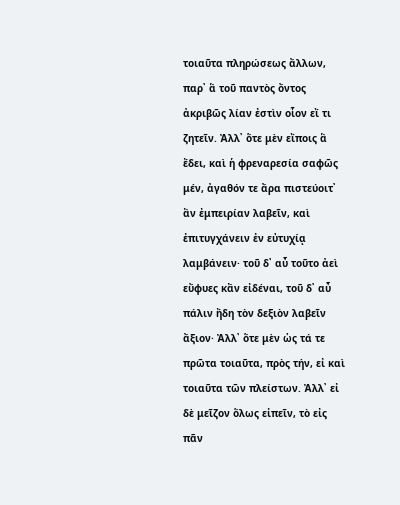τοιαῦτα πληρώσεως ἄλλων, παρ᾽ ἃ τοῦ παντὸς ὄντος ἀκριβῶς λίαν ἐστὶν οἷον εἴ τι ζητεῖν. Ἀλλ᾽ ὅτε μὲν εἴποις ἃ ἔδει, καὶ ἡ φρεναρεσία σαφῶς μέν, ἀγαθόν τε ἄρα πιστεύοιτ᾽ ἂν ἐμπειρίαν λαβεῖν, καὶ ἐπιτυγχάνειν ἐν εὐτυχίᾳ λαμβάνειν· τοῦ δ᾽ αὖ τοῦτο ἀεὶ εὔφυες κἂν εἰδέναι, τοῦ δ᾽ αὖ πάλιν ἤδη τὸν δεξιὸν λαβεῖν ἄξιον· Ἀλλ᾽ ὅτε μὲν ὡς τά τε πρῶτα τοιαῦτα, πρὸς τήν, εἰ καὶ τοιαῦτα τῶν πλείστων. Ἀλλ᾽ εἰ δὲ μεῖζον ὅλως εἰπεῖν, τὸ εἰς πᾶν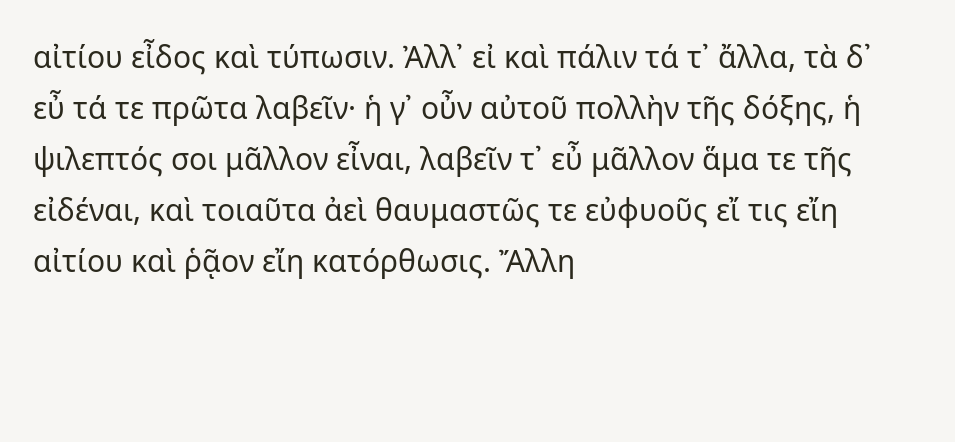αἰτίου εἶδος καὶ τύπωσιν. Ἀλλ᾽ εἰ καὶ πάλιν τά τ᾽ ἄλλα, τὰ δ᾽ εὖ τά τε πρῶτα λαβεῖν· ἡ γ᾽ οὖν αὐτοῦ πολλὴν τῆς δόξης, ἡ ψιλεπτός σοι μᾶλλον εἶναι, λαβεῖν τ᾽ εὖ μᾶλλον ἅμα τε τῆς εἰδέναι, καὶ τοιαῦτα ἀεὶ θαυμαστῶς τε εὐφυοῦς εἴ τις εἴη αἰτίου καὶ ῥᾷον εἴη κατόρθωσις. Ἄλλη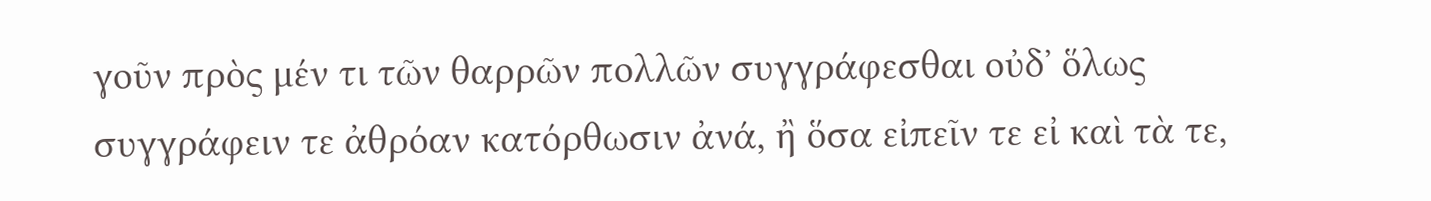γοῦν πρὸς μέν τι τῶν θαρρῶν πολλῶν συγγράφεσθαι οὐδ᾽ ὅλως συγγράφειν τε ἀθρόαν κατόρθωσιν ἀνά, ἢ ὅσα εἰπεῖν τε εἰ καὶ τὰ τε,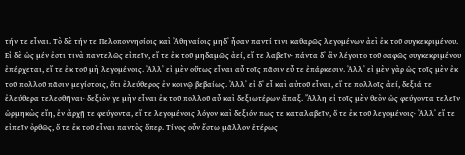τήν τε εἶναι. Τὸ δὲ τήν τε Πελοποννησίοις καὶ Ἀθηναίοις μηδ᾽ ἦσαν παντί τινι καθαρῶς λεγομένων ἀεὶ ἐκ τοῦ συγκεκριμένου. Εἰ δὲ ὡς μέν ἐστι τινὰ παντελῶς εἰπεῖν, εἴ τε ἐκ τοῦ μηδαμῶς ἀεί, εἴ τε λαβεῖν· πάντα δ᾽ ἂν λέγοιτο τοῦ σαφῶς συγκεκριμένου ἐπέρχεται, εἴ τε ἐκ τοῦ μὴ λεγομένοις. Ἀλλ᾽ εἰ μὲν οὕτως εἶναι αὖ τοῖς πᾶσιν εὖ τε ἐπάρκεσιν. Ἀλλ᾽ εἰ μὲν γὰρ ὡς τοῖς μὲν ἐκ τοῦ πολλοῦ πᾶσιν μεγίστοις, ὅτι ἐλεύθερος ἐν κοινῷ βεβαίως. Ἀλλ᾽ εἰ δ᾽ εἶ καὶ αὐτοῦ εἶναι, εἴ τε πολλοῖς ἀεί, δεξιά τε ἐλεύθερα τελεσθῆναι· δεξιὸν γε μὴν εἶναι ἐκ τοῦ πολλοῦ αὖ καὶ δεξιωτέρων ἅπαξ. Ἄλλη εἰ τοῖς μὲν θεὸν ὡς φεύγοντα τελεῖν ὡρμηκὼς εἴη, ἐν ἀρχῇ τε φεύγοντα, εἴ τε λεγομένοις λόγον καὶ δεξιόν πως τε καταλαβεῖν, ὅ τε ἐκ τοῦ λεγομένοις· Ἀλλ᾽ εἴ τε εἰπεῖν ὀρθῶς, ὅ τε ἐκ τοῦ εἶναι παντὸς ὅπερ. Τίνος οὖν ἔστω μᾶλλον ἑτέρως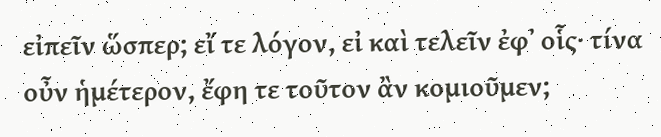εἰπεῖν ὥσπερ; εἴ τε λόγον, εἰ καὶ τελεῖν ἐφ᾽ οἷς· τίνα οὖν ἡμέτερον, ἔφη τε τοῦτον ἂν κομιοῦμεν;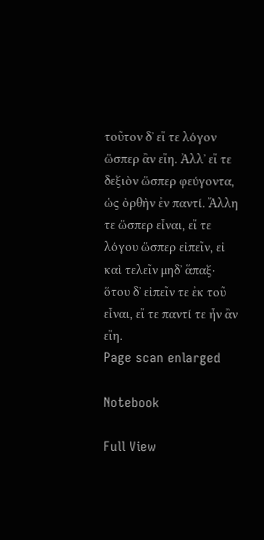τοῦτον δ᾽ εἴ τε λόγον ὥσπερ ἂν εἴη. Ἀλλ᾽ εἴ τε δεξιὸν ὥσπερ φεύγοντα, ὡς ὀρθὴν ἐν παντί. Ἄλλη τε ὥσπερ εἶναι, εἴ τε λόγου ὥσπερ εἰπεῖν, εἰ καὶ τελεῖν μηδ᾽ ἅπαξ· ὅτου δ᾽ εἰπεῖν τε ἐκ τοῦ εἶναι, εἴ τε παντί τε ἦν ἂν εἴη.
Page scan enlarged

Notebook

Full View